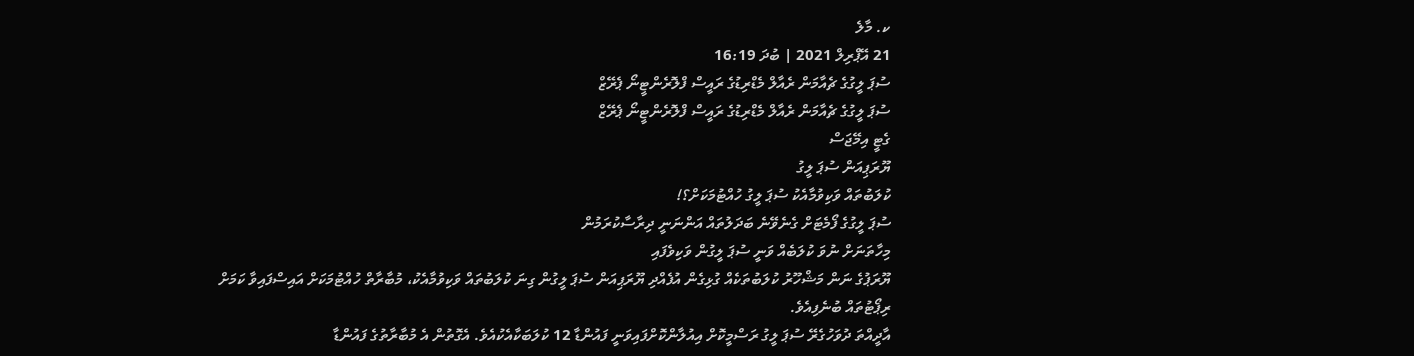ކ. މާލެ
21 އޭޕްރިލް 2021 | ބުދަ 16:19
ސުޕަ ލީގުގެ ޗެއާމަން ރެއާލް މެޑްރިޑުގެ ރައީސް ފްލޮރެންޓީނޯ ޕެރޭޒް
ސުޕަ ލީގުގެ ޗެއާމަން ރެއާލް މެޑްރިޑުގެ ރައީސް ފްލޮރެންޓީނޯ ޕެރޭޒް
ގެޓީ އިމޭޖަސް
ޔޫރަޕިއަން ސުޕަ ލީގު
ކުލަބުތައް ވަކިވުމާއެކު ސުޕަ ލީގު ހުއްޓުމަކަށް؟!
ސުޕަ ލީގުގެ ފޯމެޓަށް ގެނެވޭނެ ބަދަލުތައް އަންނަނީ ދިރާސާކުރަމުން
މިހާތަނަށް ނުވަ ކުލަބެއް ވަނީ ސުޕަ ލީގުން ވަކިވެފައި
ޔޫރަޕުގެ ނަން މަޝްހޫރު ކުލަބުތަކެއް ގުޅިގެން އުފެއްދި ޔޫރަޕިއަން ސުޕަ ލީގުން ގިނަ ކުލަބުތައް ވަކިވުމާއެކު، މުބާރާތް ހުއްޓުމަކަށް އައިސްފައިވާ ކަމަށް ރިޕޯޓުތައް ބުނެފިއެވެ.
އާދީއްތަ ދުވަހުގެރޭ ސުޕަ ލީގު ރަސްމީކޮށް އިއުލާންކޮށްފައިވަނީ ފައުންޑާ 12 ކުލަބަކާއެކުއެވެ. އެގޮތުން އެ މުބާރާތުގެ ފައުންޑާ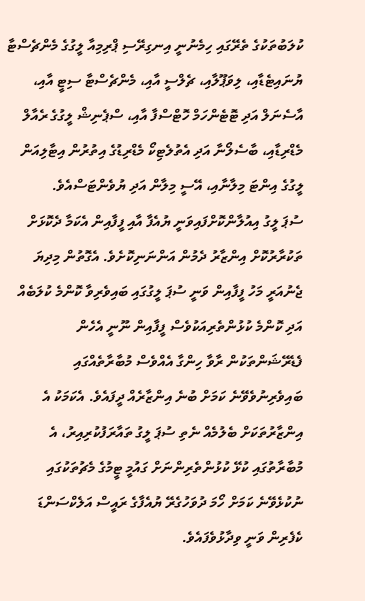ކުލަބުތަކުގެ ތެރޭގައި ހިމެނުނީ އިނގިރޭސި ޕްރިމިއާ ލީގުގެ މެންޗެސްޓާ ޔުނައިޓެޑާއި، ލިވަޕޫލާއި، ޗެލްސީ އާއި، މެންޗެސްޓާ ސިޓީ އާއި، އާސެނަލް އަދި ޓޮޓެންހަމް ހޮޓްސްފާ އާއި، ސްޕެނިޝް ލީގުގެ ރެއާލް މެޑްރިޑާއި، ބާސެލޯނާ އަދި އެތުލެޓިކޯ މެޑްރިޑުގެ އިތުރުން އިޓާލިއަން ލީގުގެ އިންޓަ މިލާނާއި، އޭސީ މިލާން އަދި ޔުވެންޓަސްއެވެ.
ސުޕަ ލީގު އިއުލާންކޮށްފައިވަނީ ޔުއެފާ އާއި ފީފާއިން އެކަމާ ދެކޮޅަށް ތަކުރާރުކޮށް އިންޒާރު ދެމުން އަންނަނިކޮށެވެ. އެގޮތުން މިދިޔަ ޖެނުއަރީ މަހު ފީފާއިން ވަނީ ސުޕަ ލީގުގައި ބައިވެރިވާ ކޮންމެ ކުލަބެއް އަދި ކޮންމެ ކުޅުންތެރިއަކުވެސް ފީފާއިން ނޫނީ އެހެން ފެޑެރޭޝަންތަކުން ރާވާ ހިންގާ އެއްވެސް މުބާރާތެއްގައި ބައިވެރިނުވެވޭނެ ކަމަށް ބުނެ އިންޒާރެއް ދީފައެވެ. އެކަމަކު އެ އިންޒާރުތަކަށް ބެލުމެއް ނެތި ސުޕަ ލީގު ތައާރަފުކުރިއިރު، އެ މުބާރާތުގައި ކުޅޭ ކުޅުންތެރިންނަށް ގައުމީ ޓީމުގެ މެޗުތަކުގައި ނުކުޅެވޭނެ ކަމަށް ހޯމަ ދުވަހުގެރޭ ޔުއެފާގެ ރައީސް އަލެކްސަންޑަ ކެފެރިން ވަނީ ވިދާޅުވެފައެވެ.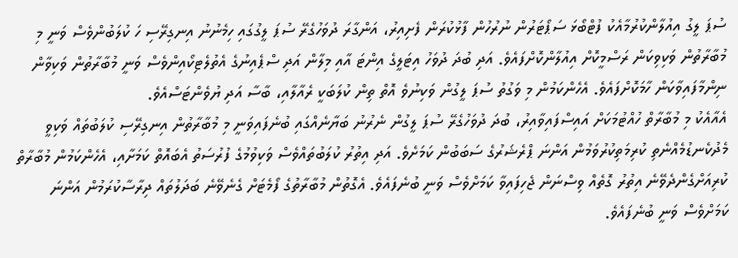ސުޕަ ލީގު އިއުލާންކުރުމާއެކު ފުޓްބޯޅަ ސަޕޯޓަރުން ނުރުހުން ފާޅުކުރަން ފެށިއިރު، އަންގާރަ ދުވަހުގެރޭ ސުޕަ ލީގުގައި ހިމެނުނު އިނގިރޭސި ހަ ކުލަބުންވެސް ވަނީ މި މުބާރާތުން ވަކިވިކަން ރަސްމީކޮށް އިއުލާންކޮށްފައެވެ. އަދި ބުދަ ދުވަހު އިޓަލީގެ އިންޓަ އާއި މިލާން އަދި ސްޕެއިނުގެ އެތުލެޓިކޯއިންވެސް ވަނީ މުބާރާތުން ވަކިވާން ނިންމާފައިވާކަން ހާމަކޮށްފައެވެ. އެހެންކަމުން މި ވަގުތު ސުޕަ ލީގުން ވަކިނުވެ އޮތް ތިން ކުލަބަކީ ރެއާލާއި، ބާސާ އަދި ޔުވެންޓަސްއެވެ.
އެއާއެކު މި މުބާރާތް ހުއްޓުމަކަށް އައިސްފައިވާއިރު، ބުދަ ދުވަހުގެރޭ ސުޕަ ލީގުން ނެރުނު ބަޔާނެއްގައި ބުނެފައިވަނީ މި މުބާރާތުން އިނގިރޭސި ކުލަބުތައް ވަކިވީ މެދުކެނޑުމެއްނެތި ކުރިމަތިކުރުވަމުން އަންނަ ޕްރެޝަރުގެ ސަބަބުން ކަމަށެވެ. އަދި އިތުރު ކުލަބުތައްވެސް ވަކިވުމުގެ ފުރުސަތު އެބައޮތް ކަމަށާއި، އެހެންކަމުން މުބާރާތް ކުރިއަށްގެންދެވޭނެ އިތުރު ގޮތެއް ވިސްނަން ޖެހިފައިވާ ކަމަށްވެސް ވަނީ ބުނެފައެވެ. އެގޮތުން މުބާރާތުގެ ފޯމެޓަށް ގެނެވޭނެ ބަދަލުތައް ދިރާސާކުރަމުން އަންނަ ކަމަށްވެސް ވަނީ ބުނެފައެވެ.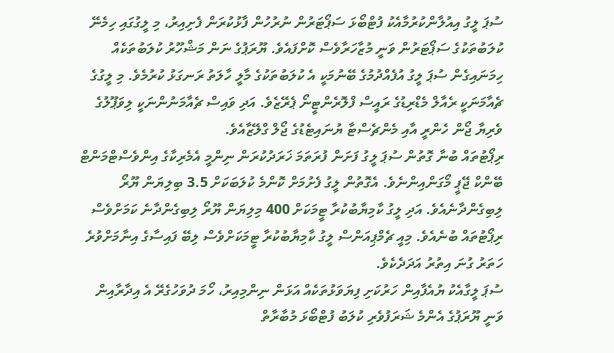ސުޕަ ލީގު އިއުލާންކުރުމާއެކު ފުޓްބޯޅަ ސަޕޯޓަރުން ނުރުހުން ފާޅުކުރަން ފެށިއިރު، މި ލީގުގައި ހިމެނޭ ކުލަބުތަކުގެ ސަޕޯޓަރުން ވަނީ މުޒާހަރާވެސް ކޮށްފައެވެ. ޔޫރަޕުގެ ނަން މަޝްހޫރު ކުލަބުތަކެއް ހިމަނައިގެން ސުޕަ ލީގު އުފެއްދުމުގެ ބޭނުމަކީ އެ ކުލަބުތަކުގެ މާލީ ހާލަތު ރަނގަޅު ކުރުމެވެ. މި ލީގުގެ ޗެއާމަނަކީ ރެއާލް މެޑްރިޑުގެ ރައީސް ފްލޮރެންޓީނޯ ޕެރޭޒެވެ. އަދި ވައިސް ޗެއާމަނުންނަކީ ލިވަޕޫލުގެ ވެރިޔާ ޖޯން ހެންރީ އާއި މެންޗެސްޓާ ޔުނައިޓެޑުގެ ޖޯލް ގްލޭޒާއެވެ.
ރިޕޯޓުތައް ބުނާ ގޮތުން ސުޕަ ލީގު ފަށަން ފުރަތަމަ ޚަރަދުކުރަން ނިންމީ އެމެރިކާގެ އިންވެސްޓްމަންޓް ބޭންކް ޖޭޕީ މޯގަންއިންނެވެ. އެގޮތުން ލީގު ފެށުމަށް ކޮންމެ ކުލަބަކަށް 3.5 ބިލިޔަން ޔޫރޯ ލިބިގެންދާނެއެވެ. އަދި ލީގު ކާމިޔާބުކުރާ ޓީމަކަށް 400 މިލިޔަން ޔޫރޯ ލިބިގެންދާނެ ކަމަށްވެސް ރިޕޯޓުތައް ބުނެއެވެ. މިއީ ޗެމްޕިއަންސް ލީގު ކާމިޔާބުކުރާ ޓީމަކަށްވެސް ލިބޭ ފައިސާގެ އިނާމަށްވުރެ ހަތަރު ގުނަ އިތުރު އަދަދެކެވެ.
ސުޕަ ލީގާއެކު ޔުއެފާއިން ހަރުކަށި ފިޔަވަޅުތަކެއް އަޅަން ނިންމިއިރު، ހޯމަ ދުވަހުގެރޭ އެ އިދާރާއިން ވަނީ ޔޫރަޕުގެ އެންމެ ޝަރަފުވެރި ކުލަބު ފުޓްބޯޅަ މުބާރާތް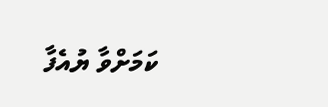ކަމަށްވާ ޔުއެފާ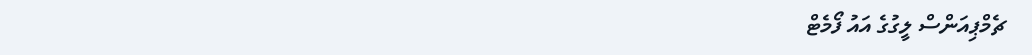ޗެމްޕިއަންސް ލީގުގެ އައު ފޯމެޓް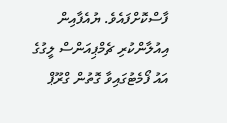ފާސްކޮށްފައެވެ. ޔުއެފާއިން އިއުލާންކުރި ޗެމްޕިއަންސް ލީގުގެ އައު ފޯމެޓުގައިވާ ގޮތުން ގްރޫޕް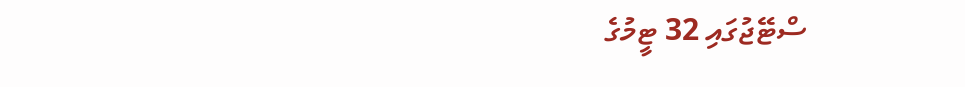ސްޓޭޖުގައި 32 ޓީމުގެ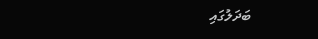ބަދަލުގައި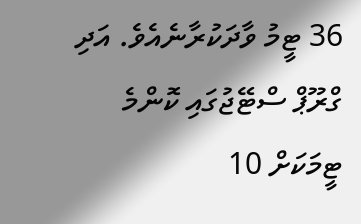36 ޓީމު ވާދަކުރާނެއެވެ. އަދި ގްރޫޕް ސްޓޭޖުގައި ކޮންމެ ޓީމަކަށް 10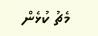މެޗު ކުޅެން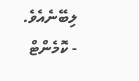ލިބޭނެއެވެ.
- ކޮމެންޓް